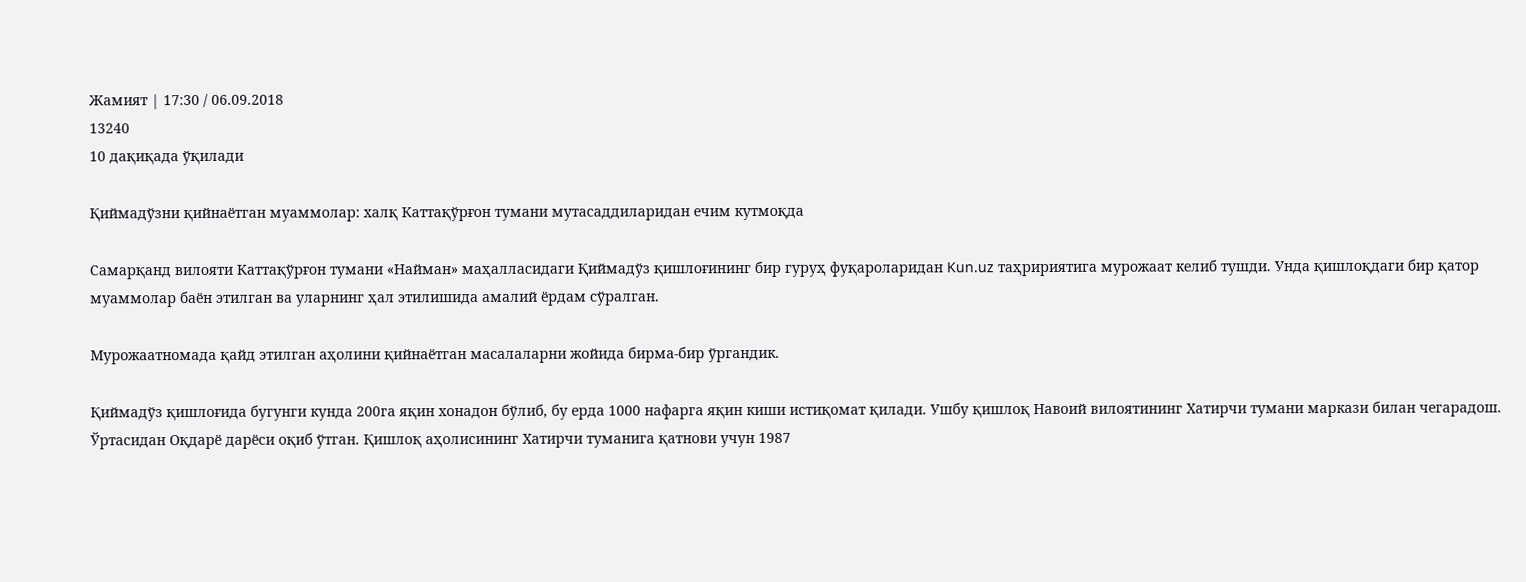Жамият | 17:30 / 06.09.2018
13240
10 дақиқада ўқилади

Қиймадўзни қийнаётган муаммолар: халқ Каттақўрғон тумани мутасаддиларидан ечим кутмоқда

Самарқанд вилояти Каттақўрғон тумани «Найман» маҳалласидаги Қиймадўз қишлоғининг бир гуруҳ фуқароларидан Kun.uz таҳририятига мурожаат келиб тушди. Унда қишлоқдаги бир қатор муаммолар баён этилган ва уларнинг ҳал этилишида амалий ёрдам сўралган.

Мурожаатномада қайд этилган аҳолини қийнаётган масалаларни жойида бирма-бир ўргандик.

Қиймадўз қишлоғида бугунги кунда 200га яқин хонадон бўлиб, бу ерда 1000 нафарга яқин киши истиқомат қилади. Ушбу қишлоқ Навоий вилоятининг Хатирчи тумани маркази билан чегарадош. Ўртасидан Оқдарё дарёси оқиб ўтган. Қишлоқ аҳолисининг Хатирчи туманига қатнови учун 1987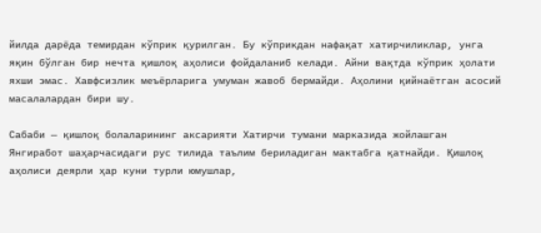йилда дарёда темирдан кўприк қурилган. Бу кўприкдан нафақат хатирчиликлар, унга яқин бўлган бир нечта қишлоқ аҳолиси фойдаланиб келади. Айни вақтда кўприк ҳолати яхши эмас. Хавфсизлик меъёрларига умуман жавоб бермайди. Аҳолини қийнаётган асосий масалалардан бири шу.

Сабаби — қишлоқ болаларининг аксарияти Хатирчи тумани марказида жойлашган Янгиработ шаҳарчасидаги рус тилида таълим бериладиган мактабга қатнайди. Қишлоқ аҳолиси деярли ҳар куни турли юмушлар,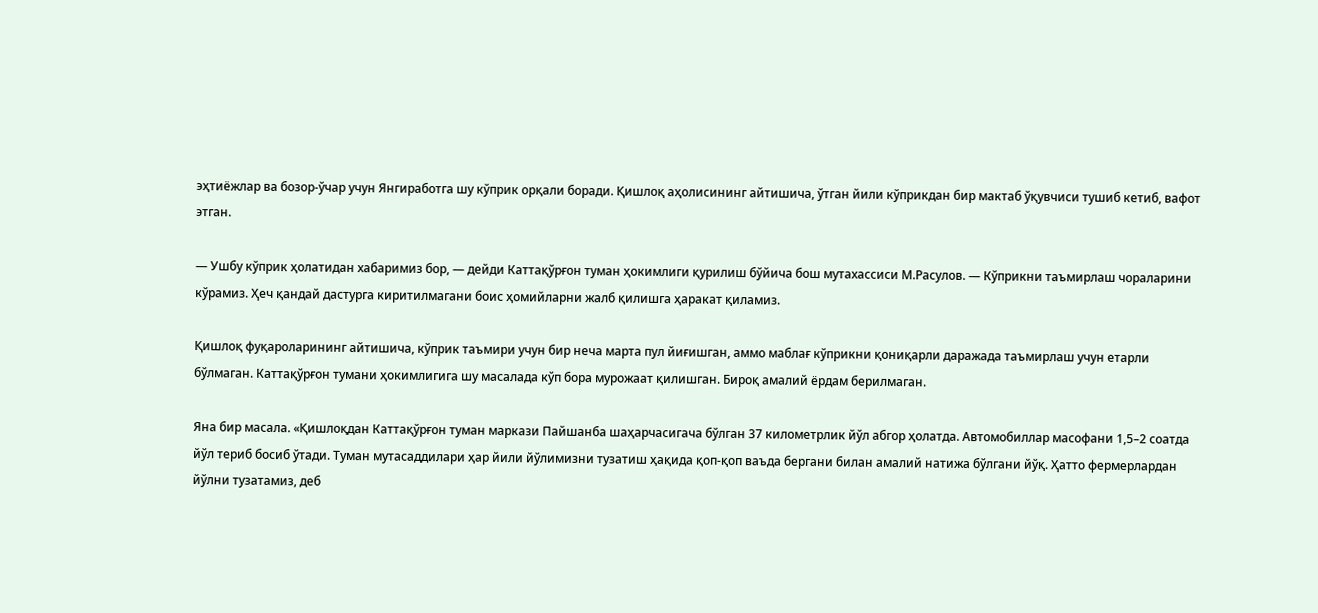эҳтиёжлар ва бозор-ўчар учун Янгиработга шу кўприк орқали боради. Қишлоқ аҳолисининг айтишича, ўтган йили кўприкдан бир мактаб ўқувчиси тушиб кетиб, вафот этган.

— Ушбу кўприк ҳолатидан хабаримиз бор, — дейди Каттақўрғон туман ҳокимлиги қурилиш бўйича бош мутахассиси М.Расулов. — Кўприкни таъмирлаш чораларини кўрамиз. Ҳеч қандай дастурга киритилмагани боис ҳомийларни жалб қилишга ҳаракат қиламиз.

Қишлоқ фуқароларининг айтишича, кўприк таъмири учун бир неча марта пул йиғишган, аммо маблағ кўприкни қониқарли даражада таъмирлаш учун етарли бўлмаган. Каттақўрғон тумани ҳокимлигига шу масалада кўп бора мурожаат қилишган. Бироқ амалий ёрдам берилмаган.

Яна бир масала. «Қишлоқдан Каттақўрғон туман маркази Пайшанба шаҳарчасигача бўлган 37 километрлик йўл абгор ҳолатда. Автомобиллар масофани 1,5–2 соатда йўл териб босиб ўтади. Туман мутасаддилари ҳар йили йўлимизни тузатиш ҳақида қоп-қоп ваъда бергани билан амалий натижа бўлгани йўқ. Ҳатто фермерлардан йўлни тузатамиз, деб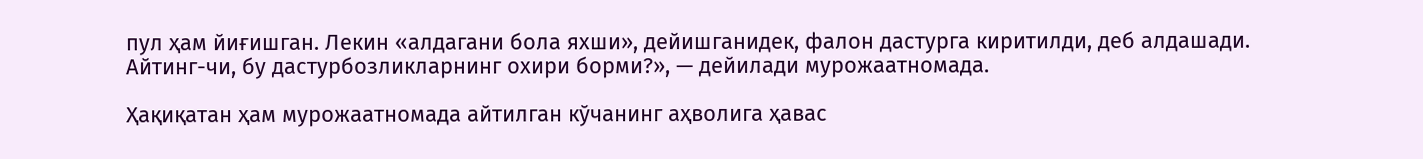пул ҳам йиғишган. Лекин «алдагани бола яхши», дейишганидек, фалон дастурга киритилди, деб алдашади. Айтинг-чи, бу дастурбозликларнинг охири борми?», — дейилади мурожаатномада.

Ҳақиқатан ҳам мурожаатномада айтилган кўчанинг аҳволига ҳавас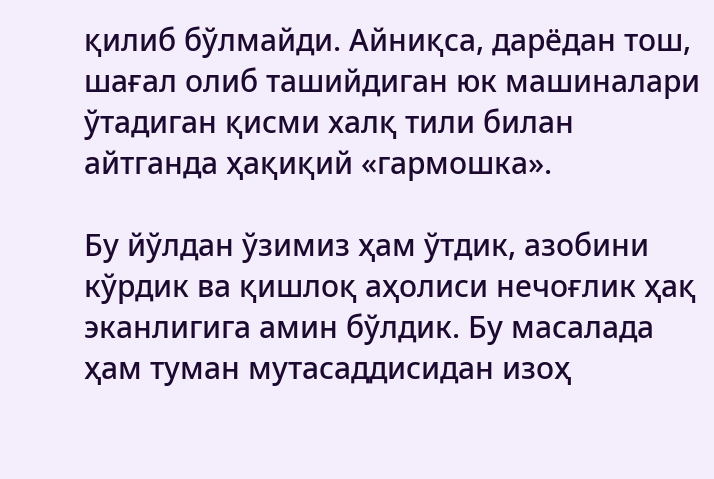қилиб бўлмайди. Айниқса, дарёдан тош, шағал олиб ташийдиган юк машиналари ўтадиган қисми халқ тили билан айтганда ҳақиқий «гармошка».

Бу йўлдан ўзимиз ҳам ўтдик, азобини кўрдик ва қишлоқ аҳолиси нечоғлик ҳақ эканлигига амин бўлдик. Бу масалада ҳам туман мутасаддисидан изоҳ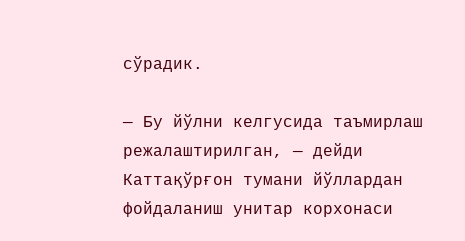сўрадик.

— Бу йўлни келгусида таъмирлаш режалаштирилган, — дейди Каттақўрғон тумани йўллардан фойдаланиш унитар корхонаси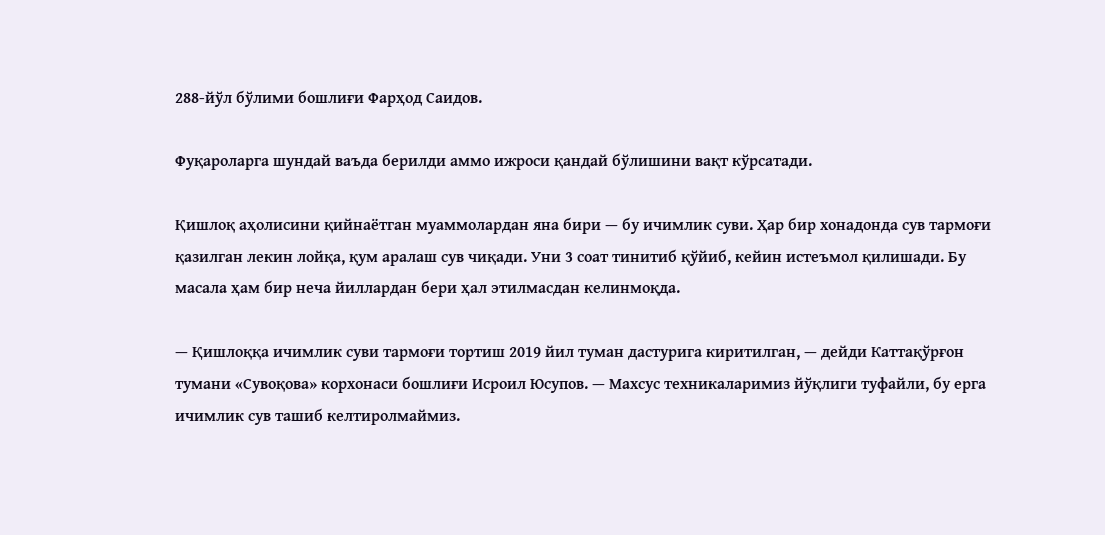288-йўл бўлими бошлиғи Фарҳод Саидов.

Фуқароларга шундай ваъда берилди аммо ижроси қандай бўлишини вақт кўрсатади.

Қишлоқ аҳолисини қийнаётган муаммолардан яна бири — бу ичимлик суви. Ҳар бир хонадонда сув тармоғи қазилган лекин лойқа, қум аралаш сув чиқади. Уни 3 соат тинитиб қўйиб, кейин истеъмол қилишади. Бу масала ҳам бир неча йиллардан бери ҳал этилмасдан келинмоқда.

— Қишлоққа ичимлик суви тармоғи тортиш 2019 йил туман дастурига киритилган, — дейди Каттақўрғон тумани «Сувоқова» корхонаси бошлиғи Исроил Юсупов. — Махсус техникаларимиз йўқлиги туфайли, бу ерга ичимлик сув ташиб келтиролмаймиз.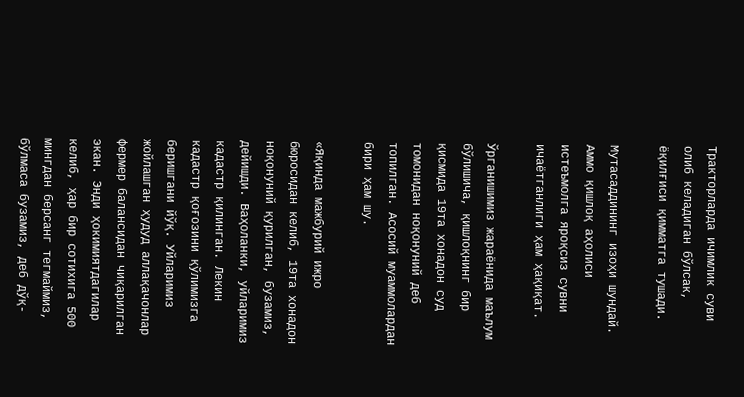Тракторларда ичимлик суви олиб келадиган бўлсак, ёқилғиси қимматга тушади.

Мутасаддининг изоҳи шундай. Аммо қишлоқ аҳолиси истеъмолга яроқсиз сувни ичаётганлиги ҳам ҳақиқат.

Ўрганишимиз жараёнида маълум бўлишича, қишлоқнинг бир қисмида 19та хонадон суд томонидан ноқонуний деб топилган. Асосий муаммолардан бири ҳам шу.

«Яқинда мажбурий ижро бюросидан келиб, 19та хонадон ноқонуний қурилган, бузамиз, дейишди. Ваҳоланки, уйларимиз кадастр қилинган. Лекин кадастр қоғозини қўлимизга беришгани йўқ. Уйларимиз жойлашган ҳудуд аллақачонлар фермер балансидан чиқарилган экан. Энди ҳокимиятдагилар келиб, ҳар бир сотихига 500 мингдан берсанг тегмаймиз, бўлмаса бузамиз, деб дўқ-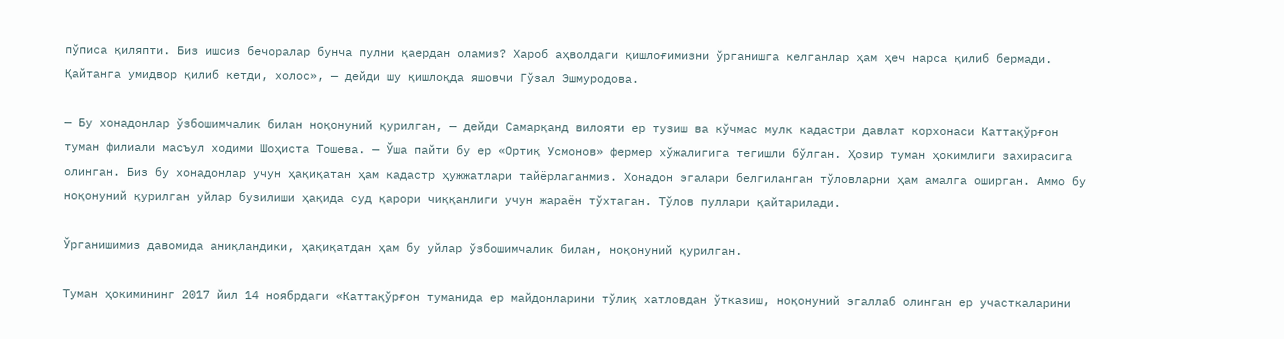пўписа қиляпти. Биз ишсиз бечоралар бунча пулни қаердан оламиз? Хароб аҳволдаги қишлоғимизни ўрганишга келганлар ҳам ҳеч нарса қилиб бермади. Қайтанга умидвор қилиб кетди, холос», — дейди шу қишлоқда яшовчи Гўзал Эшмуродова.

— Бу хонадонлар ўзбошимчалик билан ноқонуний қурилган, — дейди Самарқанд вилояти ер тузиш ва кўчмас мулк кадастри давлат корхонаси Каттақўрғон туман филиали масъул ходими Шоҳиста Тошева. — Ўша пайти бу ер «Ортиқ Усмонов» фермер хўжалигига тегишли бўлган. Ҳозир туман ҳокимлиги захирасига олинган. Биз бу хонадонлар учун ҳақиқатан ҳам кадастр ҳужжатлари тайёрлаганмиз. Хонадон эгалари белгиланган тўловларни ҳам амалга оширган. Аммо бу ноқонуний қурилган уйлар бузилиши ҳақида суд қарори чиққанлиги учун жараён тўхтаган. Тўлов пуллари қайтарилади.

Ўрганишимиз давомида аниқландики, ҳақиқатдан ҳам бу уйлар ўзбошимчалик билан, ноқонуний қурилган.

Туман ҳокимининг 2017 йил 14 ноябрдаги «Каттақўрғон туманида ер майдонларини тўлиқ хатловдан ўтказиш, ноқонуний эгаллаб олинган ер участкаларини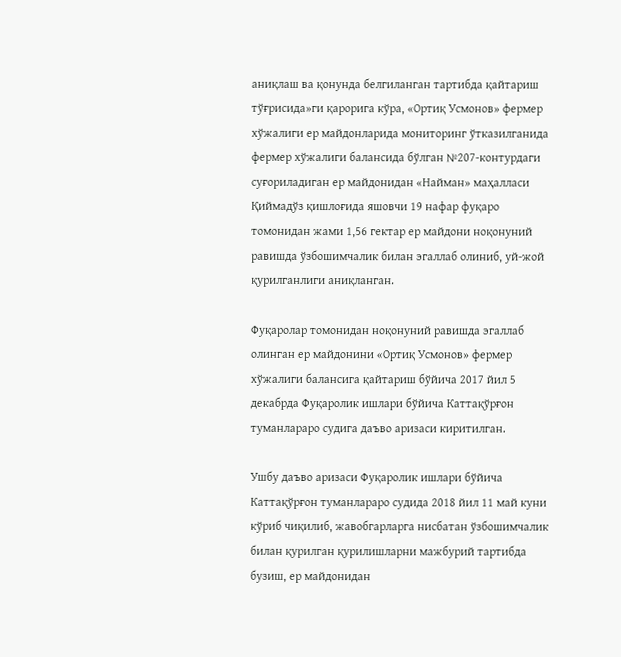аниқлаш ва қонунда белгиланган тартибда қайтариш тўғрисида»ги қарорига кўра, «Ортиқ Усмонов» фермер хўжалиги ер майдонларида мониторинг ўтказилганида фермер хўжалиги балансида бўлган №207-контурдаги суғориладиган ер майдонидан «Найман» маҳалласи Қиймадўз қишлоғида яшовчи 19 нафар фуқаро томонидан жами 1,56 гектар ер майдони ноқонуний равишда ўзбошимчалик билан эгаллаб олиниб, уй-жой қурилганлиги аниқланган.

Фуқаролар томонидан ноқонуний равишда эгаллаб олинган ер майдонини «Ортиқ Усмонов» фермер хўжалиги балансига қайтариш бўйича 2017 йил 5 декабрда Фуқаролик ишлари бўйича Каттақўрғон туманлараро судига даъво аризаси киритилган.

Ушбу даъво аризаси Фуқаролик ишлари бўйича Каттақўрғон туманлараро судида 2018 йил 11 май куни кўриб чиқилиб, жавобгарларга нисбатан ўзбошимчалик билан қурилган қурилишларни мажбурий тартибда бузиш, ер майдонидан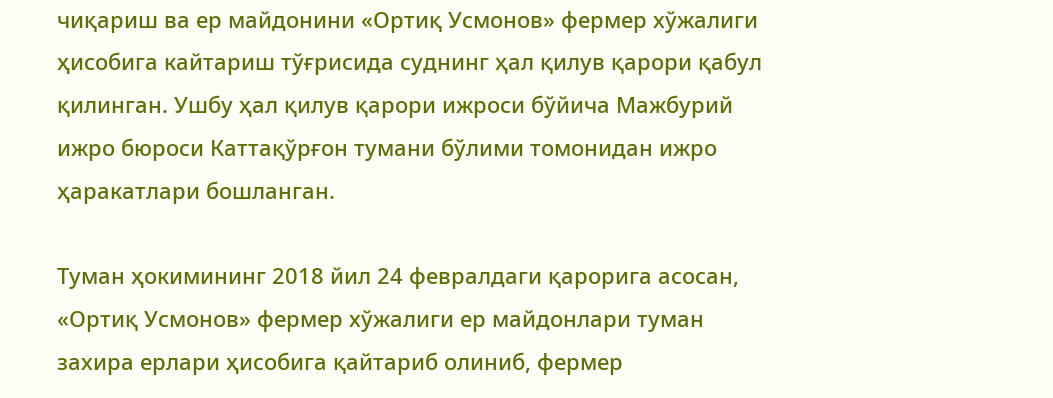чиқариш ва ер майдонини «Ортиқ Усмонов» фермер хўжалиги ҳисобига кайтариш тўғрисида суднинг ҳал қилув қарори қабул қилинган. Ушбу ҳал қилув қарори ижроси бўйича Мажбурий ижро бюроси Каттақўрғон тумани бўлими томонидан ижро ҳаракатлари бошланган.

Туман ҳокимининг 2018 йил 24 февралдаги қарорига асосан, «Ортиқ Усмонов» фермер хўжалиги ер майдонлари туман захира ерлари ҳисобига қайтариб олиниб, фермер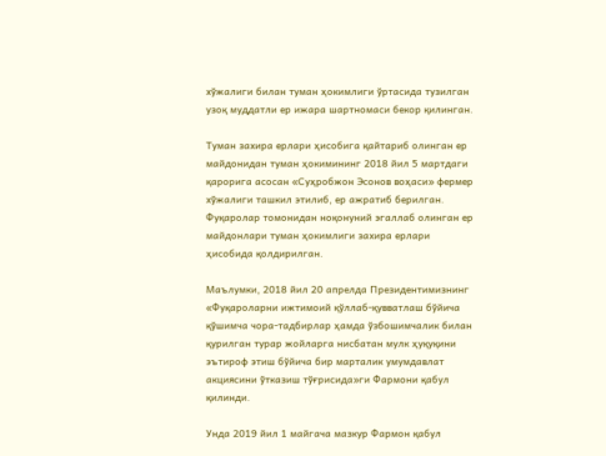хўжалиги билан туман ҳокимлиги ўртасида тузилган узоқ муддатли ер ижара шартномаси бекор қилинган.

Туман захира ерлари ҳисобига қайтариб олинган ер майдонидан туман ҳокимининг 2018 йил 5 мартдаги қарорига асосан «Суҳробжон Эсонов воҳаси» фермер хўжалиги ташкил этилиб, ер ажратиб берилган. Фуқаролар томонидан ноқонуний эгаллаб олинган ер майдонлари туман ҳокимлиги захира ерлари ҳисобида қолдирилган.

Маълумки, 2018 йил 20 апрелда Президентимизнинг «Фуқароларни ижтимоий қўллаб-қувватлаш бўйича қўшимча чора-тадбирлар ҳамда ўзбошимчалик билан қурилган турар жойларга нисбатан мулк ҳуқуқини эътироф этиш бўйича бир марталик умумдавлат акциясини ўтказиш тўғрисида»ги Фармони қабул қилинди.

Унда 2019 йил 1 майгача мазкур Фармон қабул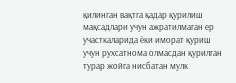қилинган вақтга қадар қурилиш мақсадлари учун ажратилмаган ер участкаларида ёки иморат қуриш учун рухсатнома олмасдан қурилган турар жойга нисбатан мулк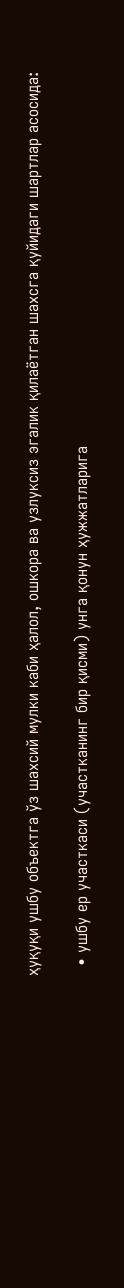ҳуқуқи ушбу объектга ўз шахсий мулки каби ҳалол, ошкора ва узлуксиз эгалик қилаётган шахсга қуйидаги шартлар асосида:

  • ушбу ер участкаси (участканинг бир қисми) унга қонун ҳужжатларига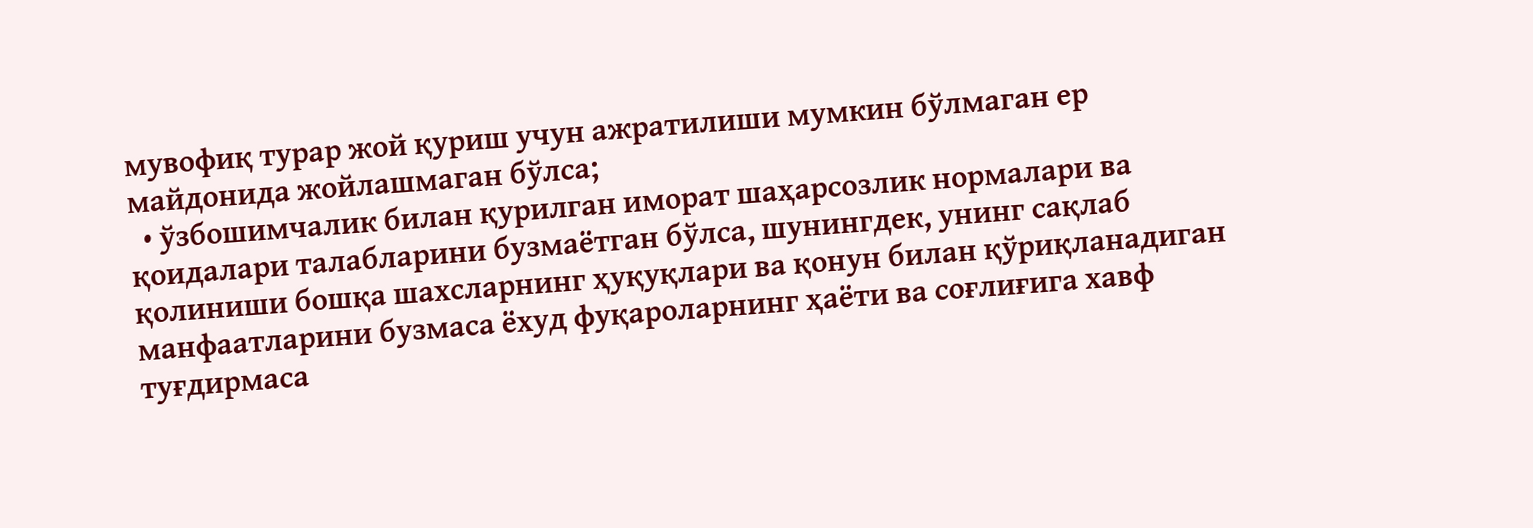мувофиқ турар жой қуриш учун ажратилиши мумкин бўлмаган ер майдонида жойлашмаган бўлса;
  • ўзбошимчалик билан қурилган иморат шаҳарсозлик нормалари ва қоидалари талабларини бузмаётган бўлса, шунингдек, унинг сақлаб қолиниши бошқа шахсларнинг ҳуқуқлари ва қонун билан қўриқланадиган манфаатларини бузмаса ёхуд фуқароларнинг ҳаёти ва соғлиғига хавф туғдирмаса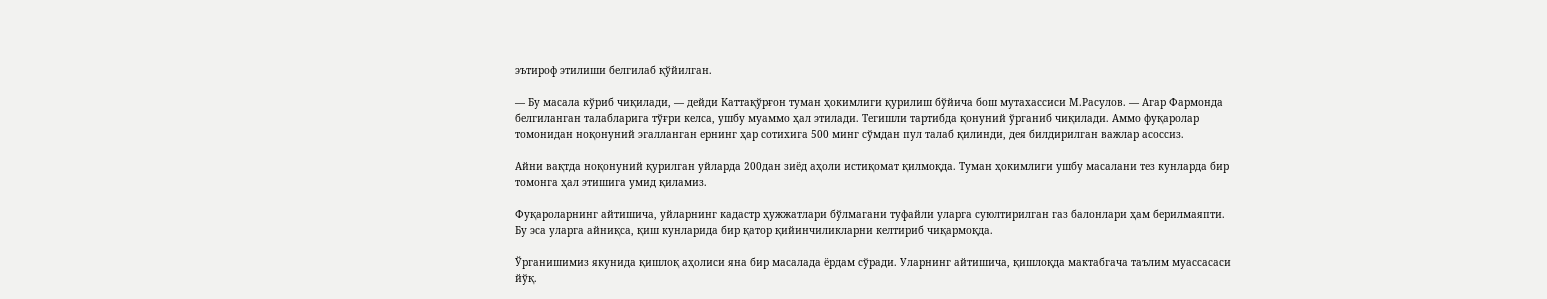эътироф этилиши белгилаб қўйилган.

— Бу масала кўриб чиқилади, — дейди Каттақўрғон туман ҳокимлиги қурилиш бўйича бош мутахассиси М.Расулов. — Агар Фармонда белгиланган талабларига тўғри келса, ушбу муаммо ҳал этилади. Тегишли тартибда қонуний ўрганиб чиқилади. Аммо фуқаролар томонидан ноқонуний эгалланган ернинг ҳар сотихига 500 минг сўмдан пул талаб қилинди, дея билдирилган важлар асоссиз.

Айни вақтда ноқонуний қурилган уйларда 200дан зиёд аҳоли истиқомат қилмоқда. Туман ҳокимлиги ушбу масалани тез кунларда бир томонга ҳал этишига умид қиламиз.

Фуқароларнинг айтишича, уйларнинг кадастр ҳужжатлари бўлмагани туфайли уларга суюлтирилган газ балонлари ҳам берилмаяпти. Бу эса уларга айниқса, қиш кунларида бир қатор қийинчиликларни келтириб чиқармоқда.

Ўрганишимиз якунида қишлоқ аҳолиси яна бир масалада ёрдам сўради. Уларнинг айтишича, қишлоқда мактабгача таълим муассасаси йўқ.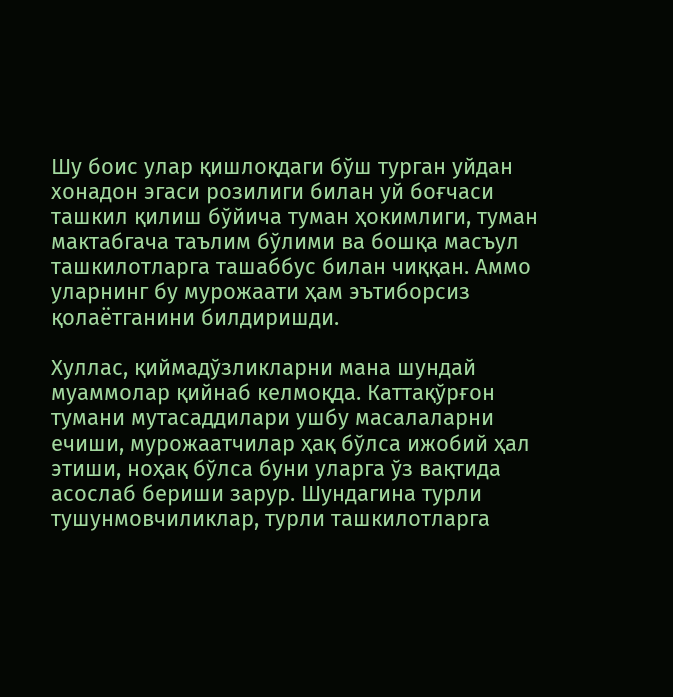Шу боис улар қишлоқдаги бўш турган уйдан хонадон эгаси розилиги билан уй боғчаси ташкил қилиш бўйича туман ҳокимлиги, туман мактабгача таълим бўлими ва бошқа масъул ташкилотларга ташаббус билан чиққан. Аммо уларнинг бу мурожаати ҳам эътиборсиз қолаётганини билдиришди.

Хуллас, қиймадўзликларни мана шундай муаммолар қийнаб келмоқда. Каттақўрғон тумани мутасаддилари ушбу масалаларни ечиши, мурожаатчилар ҳақ бўлса ижобий ҳал этиши, ноҳақ бўлса буни уларга ўз вақтида асослаб бериши зарур. Шундагина турли тушунмовчиликлар, турли ташкилотларга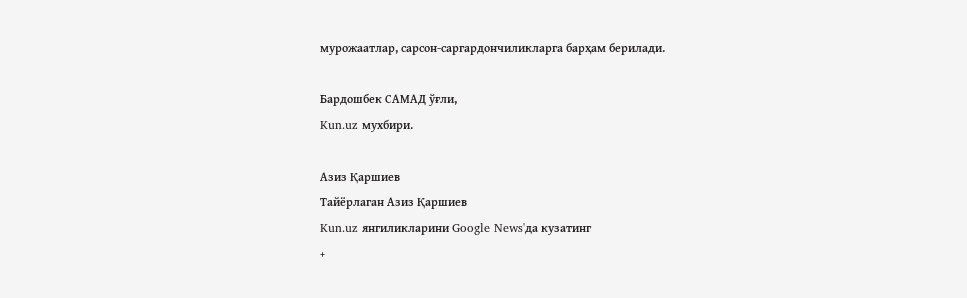мурожаатлар, сарсон-саргардончиликларга барҳам берилади.

Бардошбек САМАД ўғли,
Kun.uz мухбири.

Азиз Қаршиев
Тайёрлаган Азиз Қаршиев
Kun.uz янгиликларини Google News'да кузатинг
+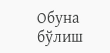Обуна бўлиш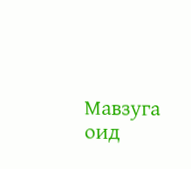Мавзуга оид